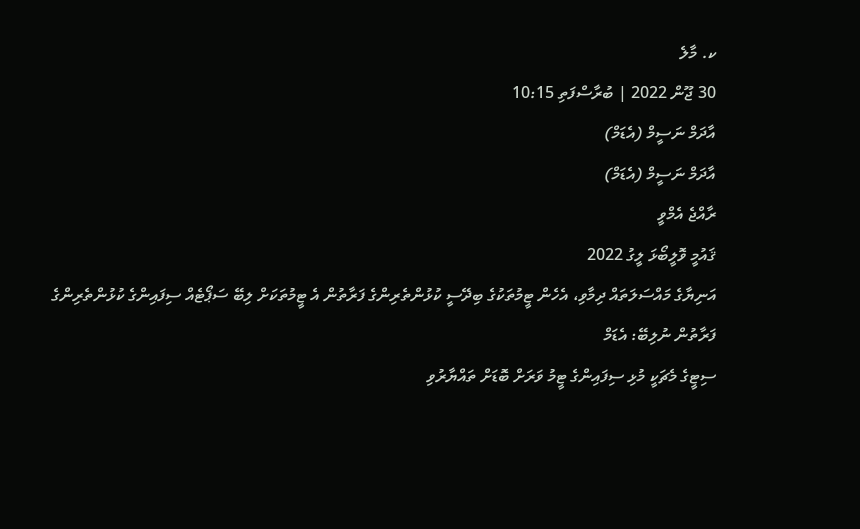ކ. މާލެ
30 ޖޫން 2022 | ބުރާސްފަތި 10:15
އާދަމް ނަސީމް (އެޑަމް)
އާދަމް ނަސީމް (އެޑަމް)
ރާއްޖެ އެމްވީ
ޤައުމީ ވޮލީބޯޅަ ލީގު 2022
އަނިޔާގެ މައްސަލަތައް ދިމާވި، އެހެން ޓީމުތަކުގެ ބިދޭސީ ކުޅުންތެރިންގެ ފަރާތުން އެ ޓީމުތަކަށް ލިބޭ ސަޕޯޓެއް ސިފައިންގެ ކުޅުންތެރިންގެ ފަރާތުން ނުލިބޭ: އެޑަމް
ސިޓީގެ މެޗަކީ މުޅި ސިފައިންގެ ޓީމު ވަރަށް ބޮޑަށް ތައްޔާރުވި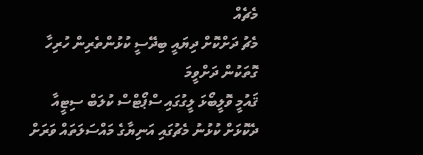މެޗެއް
މެޗު ދަށްކޮށް ދިޔައީ ބިދޭސީ ކުޅުންތެރިން ހުރިހާ ގޮތަކުން ދަށްވީމަ
ޤައުމީ ވޮލީބޯޅަ ލީގުގައި ސްޕޯޓްސް ކުލަބް ސިޓީއާ ދެކޮޅަށް ކުޅުނު މެޗުގައި އަނިޔާގެ މައްސަލަތައް ވަރަށް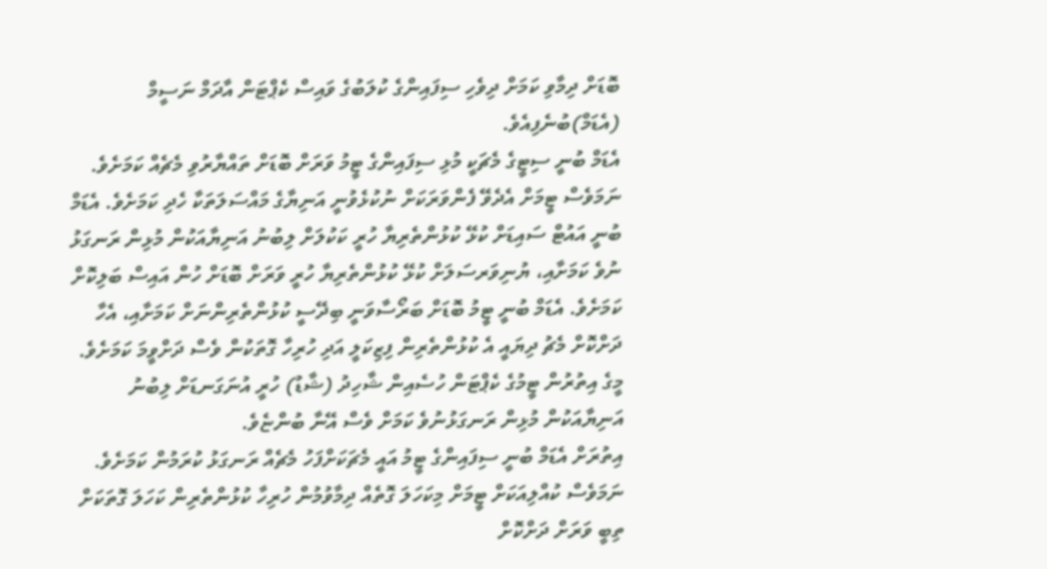ބޮޑަށް ދިމާވި ކަމަށް ދިވެހި ސިފައިންގެ ކުލަބުގެ ވައިސް ކެޕްޓަން އާދަމް ނަސީމް (އެޑަމް)ބުނެފިއެވެ.
އެޑަމް ބުނީ ސިޓީގެ މެޗަކީ މުޅި ސިފައިންގެ ޓީމު ވަރަށް ބޮޑަށް ތައްޔާރުވި މެޗެއް ކަމަށެވެ. ނަމަވެސް ޓީމަށް އެދެވޭ ފެންވަރަކަށް ނުކުޅެވުނީ އަނިޔާގެ މައްސަލަތަކާ ހެދި ކަމަށެވެ. އެޑަމް ބުނީ އައުޓް ސައިޑަށް ކުޅޭ ކުޅުންތެރިޔާ ހުރީ ކަކުލަށް ލިބުނު އަނިޔާއަކުން މުޅިން ރަނގަޅު ނުވެ ކަމަށާއި، ޔުނިވަރސަލަށް ކުޅޭ ކުޅުންތެރިޔާ ހުރީ ވަރަށް ބޮޑަށް ހުން އައިސް ބަލިކޮށް ކަމަށެވެ. އެޑަމް ބުނީ ޓީމު ބޮޑަށް ބަރޯސާވަނީ ބިދޭސީ ކުޅުންތެރިންނަށް ކަމަށާއި، އެހާ ދަށްކޮށް މެޗު ދިޔައީ އެ ކުޅުންތެރިން ފިޒިކަލީ އަދި ހުރިހާ ގޮތަކުން ވެސް ދަށްވީމަ ކަމަށެވެ. މީގެ އިތުރުން ޓީމުގެ ކެޕްޓަން ހުސެއިން ޝާހިދު (ޝާޑު) ހުރީ އުނަގަނޑަށް ލިބުނު އަނިޔާއަކުން މުޅިން ރަނގަޅުނުވެ ކަމަށް ވެސް އޭނާ ބުންޏެވެ.
އިތުރަށް އެޑަމް ބުނީ ސިފައިންގެ ޓީމު އައީ މެޗަކަށްފަހު މެޗެއް ރަނގަޅު ކުރަމުން ކަމަށެވެ. ނަމަވެސް ކުއްލިއަކަށް ޓީމަށް މިކަހަލަ ގޮތެއް ދިމާވުމުން ހުރިހާ ކުޅުންތެރިން ކަހަލަ ގޮތަކަށް ތިބީ ވަރަށް ދަށްކޮށް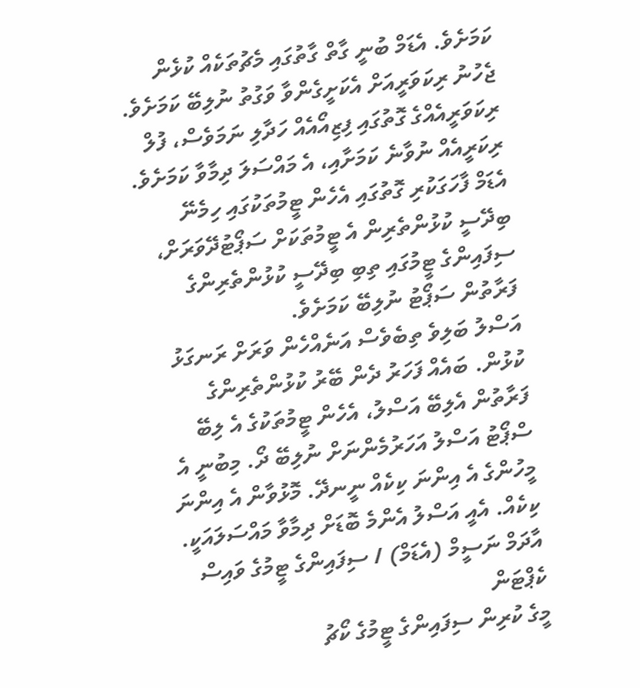ކަމަށެވެ. އެޑަމް ބުނީ ގާތް ގާތުގައި މެޗުތަކެއް ކުޅެން ޖެހުނު ރިކަވަރީއަށް އެކަށީގެންވާ ވަގުތު ނުލިބޭ ކަމަށެވެ. ރިކަވަރީއެއްގެ ގޮތުގައި ފިޒިއޯއެއް ހަދާލި ނަމަވެސް، ފުލް ރިކަރީއެއް ނުވާނެ ކަމަށާއި، އެ މައްސަލަ ދިމާވާ ކަމަށެވެ.
އެޑަމް ފާހަގަކުރި ގޮތުގައި އެހެން ޓީމުތަކުގައި ހިމެނޭ ބިދޭސީ ކުޅުންތެރިން އެ ޓީމުތަކަށް ސަޕޯޓުދޭވަރަށް، ސިފައިންގެ ޓީމުގައި ތިބި ބިދޭސީ ކުޅުންތެރިންގެ ފަރާތުން ސަޕޯޓު ނުލިބޭ ކަމަށެވެ.
އަސްލު ބަލިވެ ތިބެވެސް އަނެއްހެން ވަރަށް ރަނގަޅު ކުޅުން. ބައެއް ފަހަރު ދެން ބޭރު ކުޅުންތެރިންގެ ފަރާތުން އެލިބޭ އަސްލު، އެހެން ޓީމުތަކުގެ އެ ލިބޭ ސްޕޯޓު އަސްލު އަހަރުމެންނަށް ނުލިބޭ ދޯ. މިބުނީ އެ މީހުންގެ އެ އިންނަ ކިކެއް ނީނދޭ. މޮޅުވާން އެ އިންނަ ކިކެއް. އެއީ އަސްލު އެންމެ ބޮޑަށް ދިމާވާ މައްސަލައަކީ.
އާދަމް ނަސީމް (އެޑަމް) / ސިފައިންގެ ޓީމުގެ ވައިސް ކެޕްޓަން
މީގެ ކުރިން ސިފައިންގެ ޓީމުގެ ކޯޗު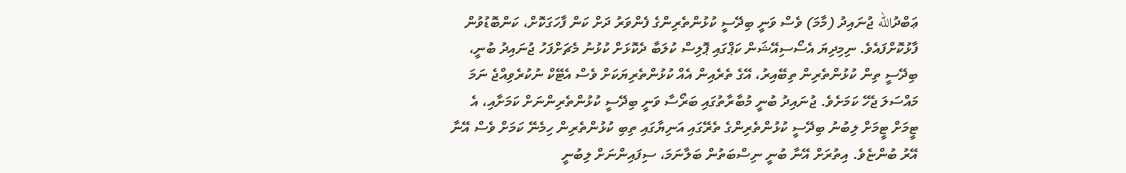ޢަބްދުالله ޖުނައިދު (މާމަ) ވެސް ވަނީ ބިދޭސީ ކުޅުންތެރިންގެ ފެންވަރު ދަށް ކަން ފާހަގަކޮށް، ކަންބޮޑުވުން ފާޅުކޮށްފައެވެ. ނިމިދިޔަ އެސޯސިއޭޝަން ކަޕްގައި ޕޮލިސް ކުލަބާ ދެކޮޅަށް ކުޅުނު މެޗަށްފަހު ޖުނައިދު ބުނީ، ބިދޭސީ ތިން ކުޅުންތެރިން ތިބޭއިރު، އޭގެ ތެރެއިން އެއް ކުޅުންތެރިޔަކަށް ވެސް އެޓޭކް ނުކުރެވިއްޖެ ނަމަ މައްސަލަ ޖެހޭ ކަމަށެވެ. ޖުނައިދު ބުނީ މުބާރާތުގައި ބަރޯސާ ވަނީ ބިދޭސީ ކުޅުންތެރިންނަށް ކަމަށާއި، އެ ޓީމަށް ޓީމަށް ލިބުނު ބިދޭސީ ކުޅުންތެރިންގެ ތެރޭގައި އަނިޔާގައި ތިބި ކުޅުންތެރިން ހިމެނޭ ކަމަށް ވެސް އޭނާ އޭރު ބުންޏެވެ. އިތުރަށް އޭނާ ބުނީ ނިސްބަތުން ބަލާނަމަ، ސިފައިންނަށް ލިބުނީ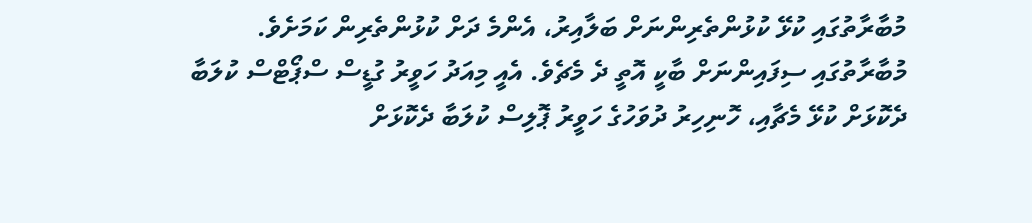މުބާރާތުގައި ކުޅޭ ކުޅުންތެރިންނަށް ބަލާއިރު، އެންމެ ދަށް ކުޅުންތެރިން ކަމަށެވެ.
މުބާރާތުގައި ސިފައިންނަށް ބާކީ އޮތީ ދެ މެޗެވެ. އެއީ މިއަދު ހަވީރު ގުޑީސް ސްޕޯޓްސް ކުލަބާ ދެކޮޅަށް ކުޅޭ މެޗާއި، ހޮނިހިރު ދުވަހުގެ ހަވީރު ޕޮލިސް ކުލަބާ ދެކޮޅަށް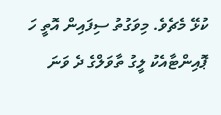ކުޅޭ މެޗެވެ. މިވަގުތު ސިފައިން އޮތީ ހަ ޕޮއިންޓާއެކު ލީގު ތާވަލްގެ ދެ ވަނަ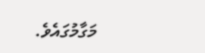މަގާމުގައެވެ.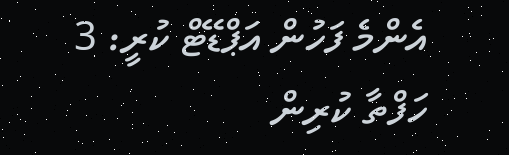އެންމެ ފަހުން އަޕްޑޭޓް ކުރީ: 3 ހަފްތާ ކުރިން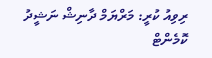ރިވިއު ކުރީ: މަރްޔަމް ދާނިޝް ނަޝީދު
ކޮމެންޓް